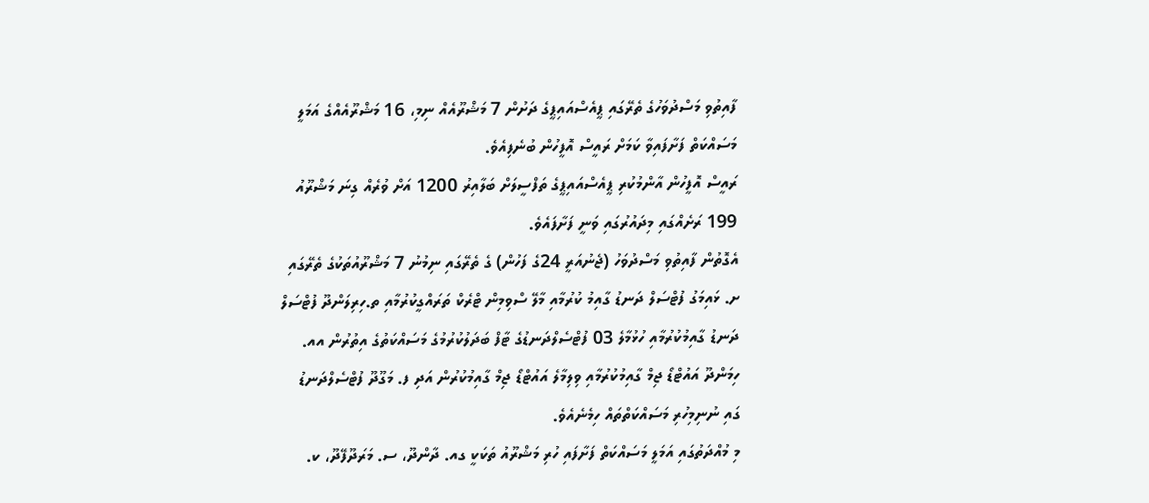ފާއިތުވި މަސްދުވަހުގެ ތެރޭގައި ޕީއެސްއައިޕީގެ ދަށުން 7 މަޝްރޫއެއް ނިމި، 16 މަޝްރޫއެއްގެ އަމަލީ މަސައްކަތް ފަށާފައިވާ ކަމަށް ރައީސް އޮފީހުން ބުނެފިއެވެ.
ރައީސް އޮފީހުން އާންމުކުރި ޕީއެސްއައިޕީގެ ތަފްސީލަށް ބަލާއިރު 1200 އަށް ވުރެއް ގިނަ މަޝްރޫއު 199 ރަށެއްގައި މިދައުރުގައި ވަނީ ފަށާފައެވެ.
އެގޮތުން ފާއިތުވި މަސްދުވަހު (ޖެނުއަރީ 24ގެ ފަހުން) ގެ ތެރޭގައި ނިމުނު 7 މަޝްރޫއުތަކުގެ ތެރޭގައި ށ. ޅައިމަގު ފުޓްސަލް ދަނޑު ގާއިމު ކުރުމާއި މާލޭ ސްވިމިން ޓްރެކް ތަރައްގީކުރުމާއި ތ.ހިރިލަންދޫ ފުޓްސަލް ދަނޑު ގާއިމުކުރުމާއި ހުޅުމާލެ 03 ފުޓްސެލްދަނޑުގެ ޓާފް ބަދަލުކުރުމުގެ މަސައްކަތުގެ އިތުރުން އއ. ހިމަންދޫ އައުޓްޑޯ ޖިމް ގާއިމުކުރުމާއި ވިލިމާލެ އައުޓްޑޯ ޖިމް ގާއިމުކުރުން އަދި ފ. މަގޫދޫ ފުޓްސެލްދަނޑު ގައި ނުނިމިހުރި މަސައްކަތްތައް ހިމެނެއެވެ.
މި މުއްދަތުގައި އަމަލީ މަސައްކަތް ފަށާފައި ހުރި މަޝްރޫއު ތަކަކީ ގއ. ދާންދޫ، ސ. މަރަދޫފޭދޫ، ކ.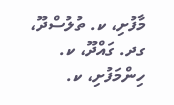މާފުށި، ކ. ތުލުސްދޫ، ގދ. ގައްދޫ، ކ. ހިންމަފުށި، ކ.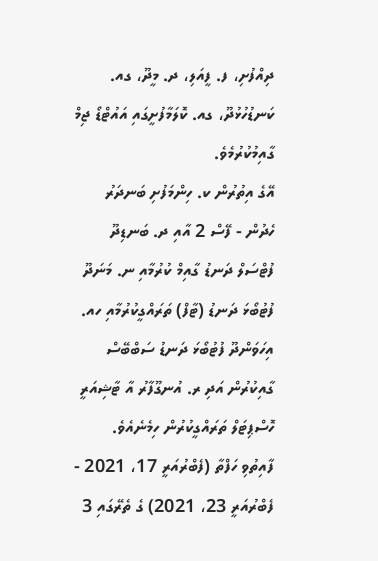ދިއްފުށި، ފ. ފީއަލި، ދ. މީދޫ، ގއ. ކަނޑުހުޅުދޫ، ގއ. ކޮލަމާފުށީގައި އައުޓްޑޯ ޖިމް ގާއިމުކުރުމެވެ.
އޭގެ އިތުރުން ކ. ހިންމަފުށި ބަނދަރު ހެދުން - ފޭސް 2 އާއި ދ. ބަނޑިދޫ ފުޓްސަލް ދަނޑު ގާއިމް ކުރުމާއި ނ. މަނަދޫ ފުޓުބޯޅަ ދަނޑު (ޓާފް) ތަރައްގީކުރުމާއި ހއ. އިހަވަންދޫ ފުޓުބޯޅަ ދަނޑު ސަބްބޭސް ގާއިކުރުން އަދި ރ. އުނގޫފާރު އާ ޓާޝިއަރީ ހޮސްޕިޓަލް ތަރައްގީކުރުން ހިމެނެއެވެ.
ފާއިތުވި ހަފްތާ (ފެބްރުއަރީ 17، 2021 - ފެބްރުއަރީ 23، 2021) ގެ ތެރޭގައި 3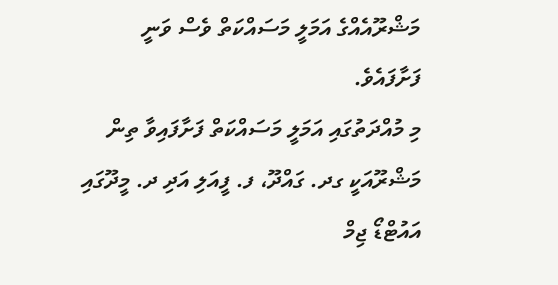މަޝްރޫއެއްގެ އަމަލީ މަސައްކަތް ވެސް ވަނީ ފަށާފައެވެ.
މި މުއްދަތުގައި އަމަލީ މަސައްކަތް ފަށާފައިވާ ތިން މަޝްރޫއަކީ ގދ. ގައްދޫ، ފ. ފީއަލި އަދި ދ. މީދޫގައި އައުޓްޑޯ ޖިމް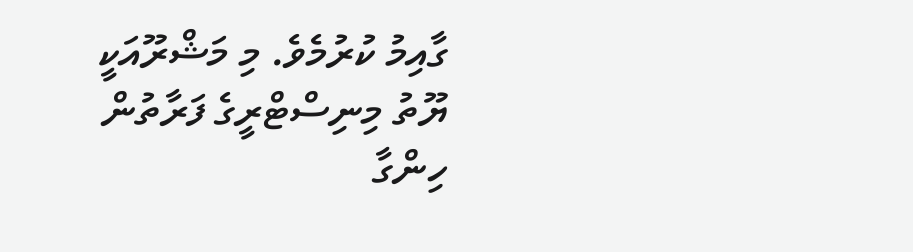ގާއިމު ކުރުމެވެ. މި މަޝްރޫއަކީ ޔޫތު މިނިސްޓްރީގެ ފަރާތުން ހިންގާ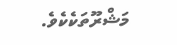މަޝްރޫތަކެކެވެ.